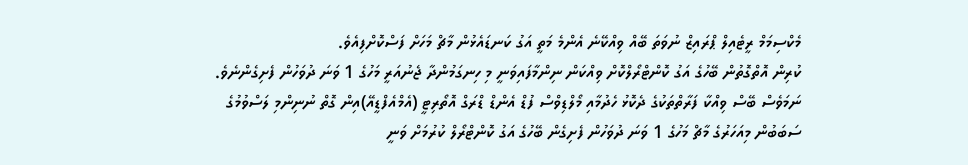މެކްސިމަމް ރީޓެއިލް ޕްރައިޒް ނުވަތަ ބޭއް ވިއްކޭނެ އެންމެ މަތީ އަގު ކަނޑައެޅުން މާޗް މަހަށް ފަސްކޮށްފިއެވެ.
ކުރިން އޮތްގޮތުން ބޭހުގެ އަގު ކޮންޓްރޯލްކޮށް ވިއްކަން ނިންމާފައިވަނީ މި ހިނގަމުންދާ ޖެނުއަރީ މަހުގެ 1 ވަނަ ދުވަހުން ފެށިގެންނެވެ. ނަމަވެސް ބޭސް ވިއްކާ ފަރާތްތަކުގެ ދެކޮޅު ހެދުމާއި މޯލްޑިވްސް ފުޑް އެންޑް ޑްރަގް އޮތޯރިޓީ (އެމްއެފްޑީއޭ)އިން ގޮތް ނުނިންމި ލަސްވުމުގެ ސަބަބުން މިއަހަރުގެ މާޗް މަހުގެ 1 ވަނަ ދުވަހުން ފެށިގެން ބޭހުގެ އަގު ކޮންޓްރޯލް ކުރުމަށް ވަނީ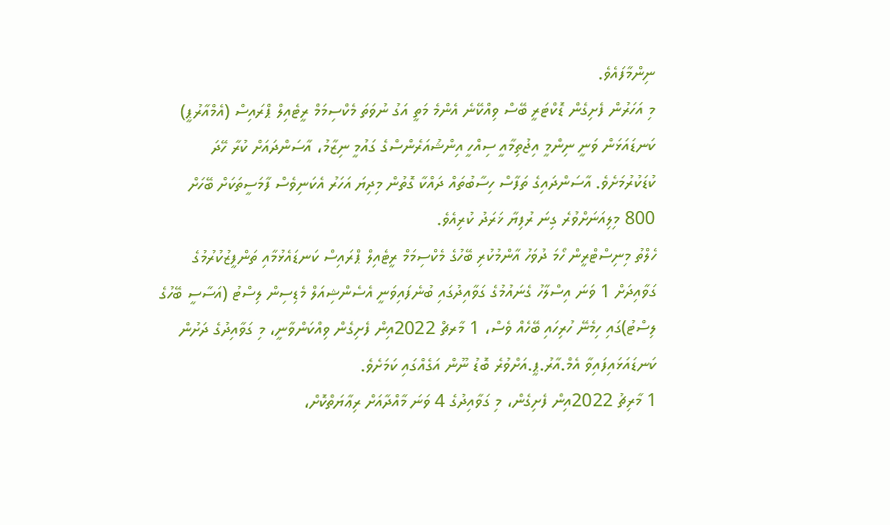ނިންމާފައެވެ.
މި އަހަރުން ފެށިގެން ޑޮކްޓަރީ ބޭސް ވިއްކޭނެ އެންމެ މަތީ އަގު ނުވަތަ މެކްސިމަމް ރީޓެއިލް ޕްރައިސް (އެމްއާރުޕީ) ކަނޑައަޅަން ވަނީ ނިންމީ އިޖުތިމާއީ ސިއްހީ އިންޝުއަރެންސްގެ ގައުމީ ނިޒާމު، އާސަންދައަށް ކުރާ ހޭދަ ކުޑަކުރުމަށެވެ. އާސަންދައިގެ ތަފާސް ހިސާބުތައް ދައްކާ ގޮތުން މިދިޔަ އަހަރު އެކަނިވެސް ފާމަސީތަކަށް ބޭހަށް 800 މިލިއަނަށްވުރެ ގިނަ ރުފިޔާ ޚަރަދު ކުރިއެވެ.
ހެލްތު މިނިސްޓްރީން ހޯމަ ދުވަހު އާންމުކުރި ބޭހުގެ މެކްސިމަމް ރީޓެއިލް ޕްރައިސް ކަނޑައެޅުމާއި ތަންފީޒުކުރުމުގެ ގަވާއިދަށް 1 ވަނަ އިސްލާހު ގެނައުމުގެ ގަވާއިދުގައި ބުނެފައިވަނީ އެސެންޝިއަލް މެޑިސިން ލިސްޓު (އަސާސީ ބޭހުގެ ލިސްޓު)ގައި ހިމެނޭ ހުރިހައި ބޭހެއް ވެސް، 1 މާރޗް 2022އިން ފެށިގެން ވިއްކަންވާނީ، މި ގަވާއިދުގެ ދަށުން ކަނޑައަޅައިފައިވާ އެމް.އާރު.ޕީ.އަށްވުރެ ބޮޑު ނޫން އަގެއްގައި ކަމަށެވެ.
1 މާރިޗު 2022އިން ފެށިގެން، މި ގަވާއިދުގެ 4 ވަނަ މާއްދާއަށް ރިޢާޔަތްކޮށް،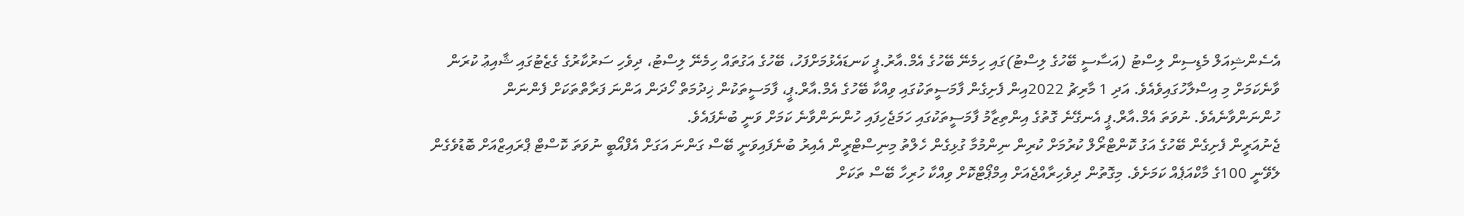އެސެންޝިއަލް މެޑިސިން ލިސްޓު (އަސާސީ ބޭހުގެ ލިސްޓު)ގައި ހިމެނޭ ބޭހުގެ އެމް.އާރު.ޕީ ކަނޑައެޅުމަށްފަހު، ބޭހުގެ އަގުތައް ހިމެނޭ ލިސްޓު، ދިވެހި ސަރުކާރުގެ ގެޒެޓުގައި ޝާއިޢު ކުރަން ވާނެކަމަށް މި އިސްލާހުގައިވެއެވެ. އަދި 1 މާރިޗު 2022އިން ފެށިގެން ފާމަސީތަކުގައި ވިއްކާ ބޭހުގެ އެމް.އާރް.ޕީ، ފާމަސީތަކުން ޚިދުމަތް ހޯދަން އަންނަ ފަރާތްތަކަށް ފެންނަން ހުންނަންވާނެއެވެ. ނުވަތަ އެމް.އާރް.ޕީ އެނގޭނެ ގޮތުގެ އިންތިޒާމު ފާމަސީތަކުގައި ހަމަޖެހިފައި ހުންނަންވާނެ ކަމަށް ވަނީ ބުނެފައެވެ.
ޖެނުއަރީން ފެށިގެން ބޭހުގެ އަގު ކޮންޓްރޯލް ކުރުމަށް ކުރިން ނިންމުމާ ގުޅިގެން ހެލްތު މިނިސްޓްރީން އެއިރު ބުނެފައިވަނީ ބޭސް ގަންނަ އަގަށް އެފްއޯބީ ނުވަތަ ކޮސްޓް ޕްރައިޒްއަށް ބޮޑުވެގެން ލެވޭނީ 100ގެ މާކްއަޕެއް ކަމަށެވެ. މިގޮތުން ދިވެހިރާއްޖެއަށް އިމްޕޯޓްކޮށް ވިއްކާ ހުރިހާ ބޭސް ތަކަށް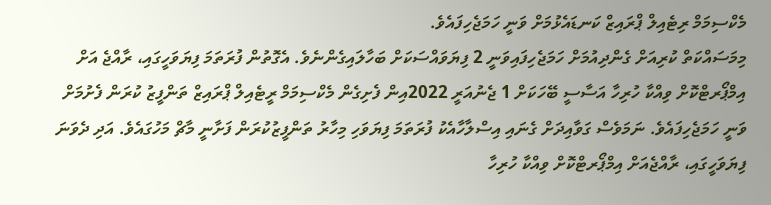މެކްސިމަމް ރިޓެއިލް ޕްރައިޒް ކަނޑައެޅުމަށް ވަނީ ހަމަޖެހިފައެވެ.
މިމަސައްކަތް ކުރިއަށް ގެންދިއުމަށް ހަމަޖެހިފައިވަނީ 2 ފިޔަވައްސަކަށް ބަހާލައިގެންނެވެ. އެގޮތުން ފުރަތަމަ ފިޔަވަހީގައި، ރާއްޖެ އަށް އިމްޕޯރޓްކޮށް ވިއްކާ ހުރިހާ އަސާސީ ބޭހަކަށް 1 ޖެނުއަރީ 2022އިން ފެށިގެން މެކްސިމަމް ރީޓެއިލް ޕްރައިޒް ތަންފީޒު ކުރަން ފެށުމަށް ވަނީ ހަމަޖެހިފައެވެ. ނަމަވެސް ގަވާއިދަށް ގެނައި އިސްލާހާއެކު ފުރަތަމަ ފިޔަވަހި މިހާރު ތަންފީޒުކުރަން ފަށާނީ މާޗް މަހުގައެވެ. އަދި ދެވަނަ ފިޔަވަހީގައި، ރާއްޖެއަށް އިމްޕޯރޓްކޮށް ވިއްކާ ހުރިހާ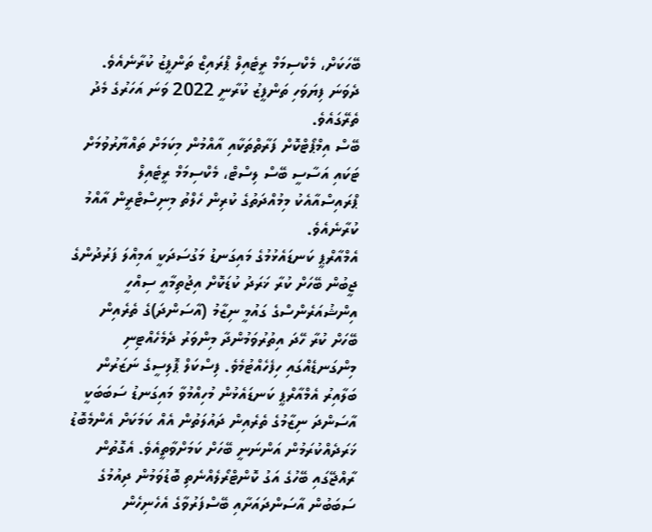ބޭހަކަށް، މެކްސިމަމް ރީޓެއިލް ޕްރައިޒް ތަންފީޒު ކުރާނެއެވެ. ދެވަނަ ފިޔަވަހި ތަންފީޒު ކުރާނީ 2022 ވަނަ އަހަރުގެ މެދު ތެރޭގައެވެ.
ބޭސް އިމްޕޯޓްކޮށް ފަރާތްތަކާއި އާއްމުން މިކަމަށް ތައްޔާރުވުމަށް ޓަކައި އަސާސީ ބޭސް ލިސްޓް، މެކްސިމަމް ރީޓެއިލް ޕްރައިސްއާއެކު މިމުއްދަތުގެ ކުރިން ހެލްތު މިނިސްޓްރީން އާއްމު ކުރާނެއެވެ.
އެމްއާރްޕީ ކަނޑައެޅުމުގެ މައިގަނޑު މަގުސަދަކީ އަމިއްލަ ފަރުދުންގެ ޖީބުން ބޭހަށް ކުރާ ޚަރަދު ކުޑަކޮށް އިޖުތިމާއީ ސިއްހީ އިންޝުއަރެންސްގެ ގައުމީ ނިޒާމު (އާސަންދަ)ގެ ތެރެއިން ބޭހަށް ކުރާ ހޭދަ އިތުރުވަމުންދާ މިންވަރު ދެމެހެއްޓިނި މިންގަނޑެއްގައި ހިފެހެއްޓުމެވެ. ފިސްކަލް ޕޮލިސީގެ ނަޒަރުން ބަލާއިރު އެމްއާރްޕީ ކަނޑައެޅުން މުހިއްމުވާ މައިގަނޑު ސަބަބަކީ އާސަންދަ ނިޒާމުގެ ތެރެއިން ދައުލަތުން އެއް ކަމަކަށް އެންމެބޮޑު ޚަރަދެއްކުރަމުން އަންނަނީ ބޭހަށް ކަމަށްވާތީއެވެ. އެގޮތުން ރާއްޖޭގައި ބޭހުގެ އަގު ކޮންޓްރޯލެއްނެތި ބޮޑުވަމުން ދިއުމުގެ ސަބަބުން އާސަންދައަށާއި ބޭސްފަރުވާގެ އެހެނިހެން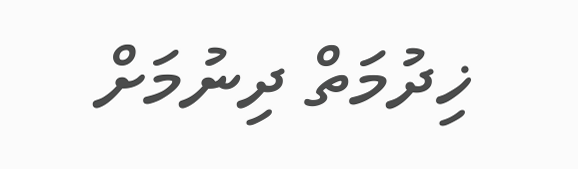ޚިދުމަތް ދިނުމަށް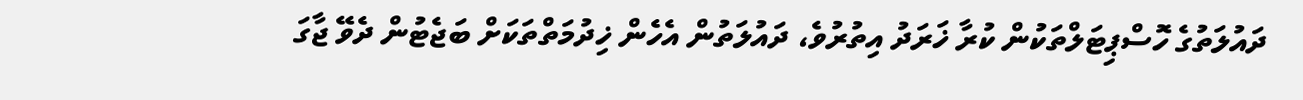ދައުލަތުގެ ހޮސްޕިޓަލްތަކުން ކުރާ ޚަރަދު އިތުރުވެ، ދައުލަތުން އެހެން ޚިދުމަތްތަކަށް ބަޖެޓުން ދެވޭ ޖާގަ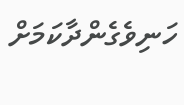ހަނިވެގެންދާކަމަށް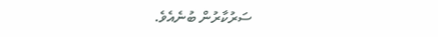ސަރުކާރުން ބުނެއެވެ.